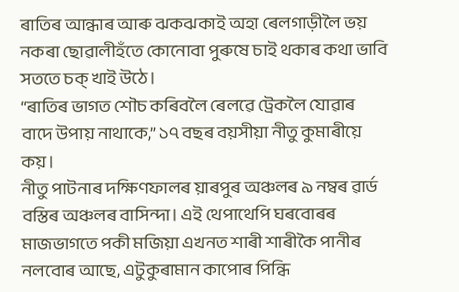ৰাতিৰ আন্ধাৰ আৰু ঝকঝকাই অহা ৰেলগাড়ীলৈ ভয় নকৰা ছোৱালীহঁতে কোনোবা পুৰুষে চাই থকাৰ কথা ভাবি সততে চক্ খাই উঠে।
“ৰাতিৰ ভাগত শৌচ কৰিবলৈ ৰেলৱে ট্ৰেকলৈ যোৱাৰ বাদে উপায় নাথাকে,” ১৭ বছৰ বয়সীয়া নীতু কুমাৰীয়ে কয়।
নীতু পাটনাৰ দক্ষিণফালৰ য়াৰপুৰ অঞ্চলৰ ৯ নম্বৰ ৱাৰ্ড বস্তিৰ অঞ্চলৰ বাসিন্দা। এই থেপাথেপি ঘৰবোৰৰ মাজভাগতে পকী মজিয়া এখনত শাৰী শাৰীকৈ পানীৰ নলবোৰ আছে, এটুকুৰামান কাপোৰ পিন্ধি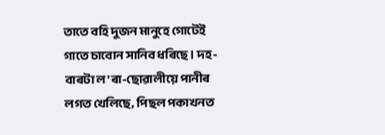তাতে বহি দুজন মানুহে গোটেই গাতে চাবোন সানিব ধৰিছে। দহ-বাৰটা ল’ৰা-ছোৱালীয়ে পানীৰ লগত খেলিছে, পিছল পকাখনত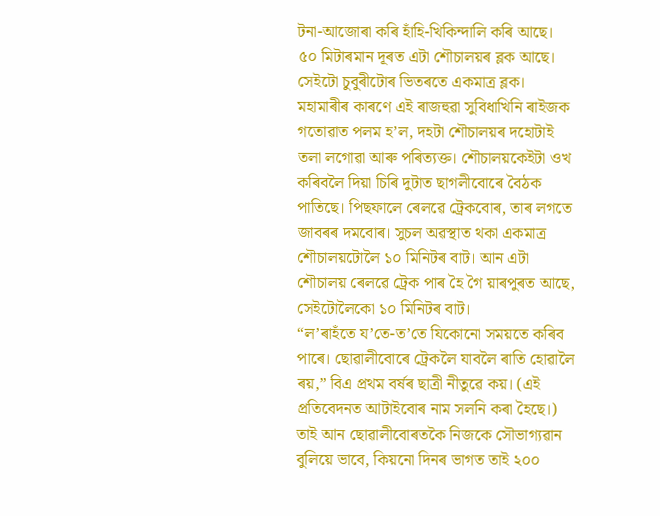টনা-আজোৰা কৰি হাঁহি-খিকিন্দালি কৰি আছে।
৫০ মিটাৰমান দূৰত এটা শৌচালয়ৰ ব্লক আছে। সেইটো চুবুৰীটোৰ ভিতৰতে একমাত্ৰ ব্লক। মহামাৰীৰ কাৰণে এই ৰাজহুৱা সুবিধাখিনি ৰাইজক গতোৱাত পলম হ’ল, দহটা শৌচালয়ৰ দহোটাই তলা লগোৱা আৰু পৰিত্যক্ত। শৌচালয়কেইটা ওখ কৰিবলৈ দিয়া চিৰি দুটাত ছাগলীবোৰে বৈঠক পাতিছে। পিছফালে ৰেলৱে ট্ৰেকবোৰ, তাৰ লগতে জাবৰৰ দমবোৰ। সুচল অৱস্থাত থকা একমাত্ৰ শৌচালয়টোলৈ ১০ মিনিটৰ বাট। আন এটা শৌচালয় ৰেলৱে ট্ৰেক পাৰ হৈ গৈ য়াৰপুৰত আছে, সেইটোলৈকো ১০ মিনিটৰ বাট।
“ল’ৰাহঁতে য’তে-ত’তে যিকোনো সময়তে কৰিব পাৰে। ছোৱালীবোৰে ট্ৰেকলৈ যাবলৈ ৰাতি হোৱালৈ ৰয়,” বিএ প্ৰথম বৰ্ষৰ ছাত্ৰী নীতুৱে কয়। (এই প্ৰতিবেদনত আটাইবোৰ নাম সলনি কৰা হৈছে।) তাই আন ছোৱালীবোৰতকৈ নিজকে সৌভাগ্যৱান বুলিয়ে ভাবে, কিয়নো দিনৰ ভাগত তাই ২০০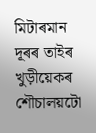মিটাৰমান দূৰৰ তাইৰ খুড়ীয়েকৰ শৌচালয়টো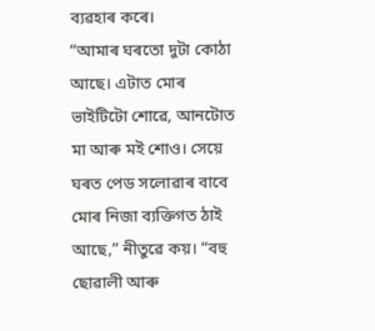ব্যৱহাৰ কৰে।
“আমাৰ ঘৰতো দুটা কোঠা আছে। এটাত মোৰ ভাইটিটো শোৱে, আনটোত মা আৰু মই শোও। সেয়ে ঘৰত পেড সলোৱাৰ বাবে মোৰ নিজা ব্যক্তিগত ঠাই আছে,” নীতুৱে কয়। “বহু ছোৱালী আৰু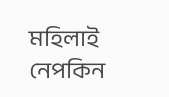মহিলাই নেপকিন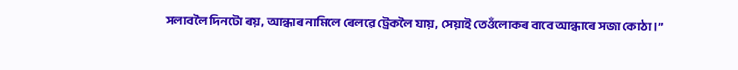সলাবলৈ দিনটো ৰয়, আন্ধাৰ নামিলে ৰেলৱে ট্ৰেকলৈ যায়, সেয়াই তেওঁলোকৰ বাবে আন্ধাৰে সজা কোঠা।”